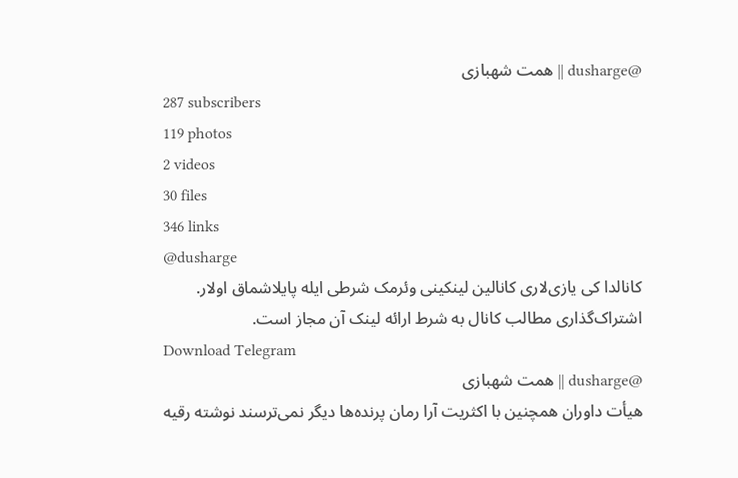@dusharge || همت شهبازی
287 subscribers
119 photos
2 videos
30 files
346 links
@dusharge
کانالدا کی یازی‌لاری کانالین لینکینی وئرمک شرطی ایله پایلاشماق اولار.
اشتراک‌گذاری مطالب کانال به شرط ارائه لینک آن مجاز است.
Download Telegram
@dusharge || همت شهبازی
هیأت داوران همچنین با اکثریت آرا رمان پرنده‌ها دیگر نمی‌ترسند نوشته رقیه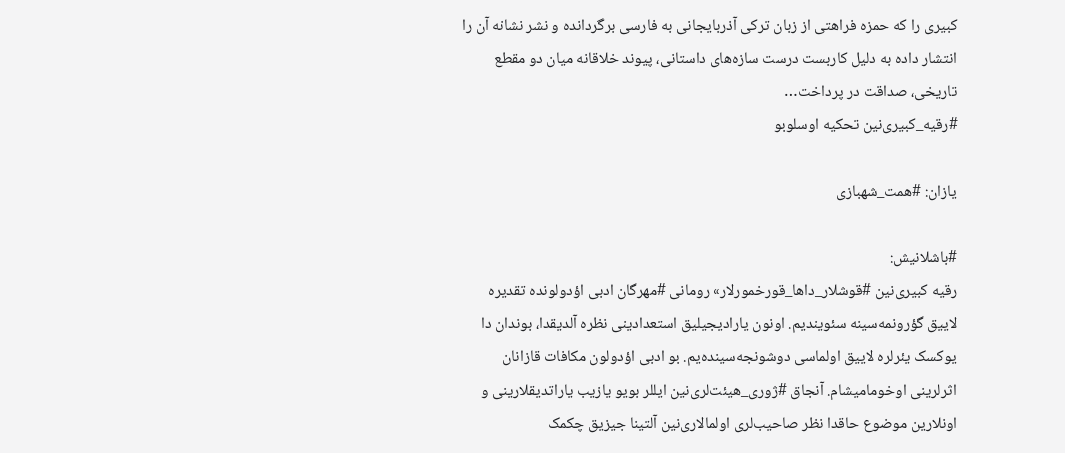کبیری را که حمزه فراهتی از زبان ترکی آذربایجانی به فارسی برگردانده و نشر نشانه آن را انتشار داده به دلیل کاربست درست سازه‌های داستانی، پیوند خلاقانه میان دو مقطع تاریخی، صداقت در پرداخت…
#رقیه‌_کبیری‌نین تحکیه اوسلوبو

یازان: #همت_شهبازی

#باشلانیش:
رقیه کبیری‌نین #قوشلار_داها_قورخمورلار» رومانی #مهرگان ادبی اؤدولونده تقدیره لاییق گؤرونمه‌سینه سئویندیم. اونون یارادیجیلیق استعدادینی نظره آلدیقدا، بوندان دا یوکسک یئرلره لاییق اولماسی دوشونجه‌سینده‌یم. بو ادبی اؤدولون مکافات قازانان اثرلرینی اوخومامیشام. آنجاق #ژوری_هیئت‌لری‌نین ایللر بویو یازیب یاراتدیقلارینی و اونلارین موضوع حاقدا نظر صاحیب‌لری اولمالاری‌نین آلتینا جیزیق چکمک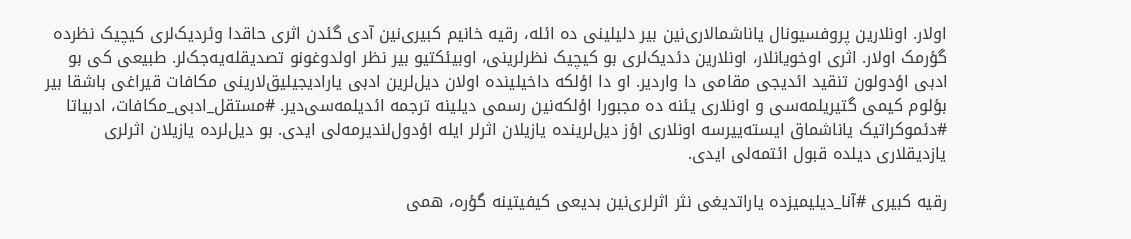اولار. اونلارین پروفسیونال یاناشمالاری‌نین بیر دلیلینی ده ائله، رقیه خانیم کبیری‌نین آدی گئدن اثری حاقدا وئردیک‌لری کیچیک نظرده گؤرمک اولار. اثری اوخویانلار، اونلارین دئدیک‌لری بو کیچیک نظرلرینی، اوبیئکتیو بیر نظر اولدوغونو تصدیقله‌یه‌جک‌لر. طبیعی کی بو ادبی اؤدولون تنقید ائدیجی مقامی‌ دا واردیر. او دا اؤلکه داخیلینده اولان دیل‌لرین ادبی یارادیجیلیق‌لارینی مکافات قیراغی باشقا بیر بؤلوم کیمی گتیریلمه‌سی‌ و اونلاری یئنه ده مجبورا اؤلکه‌نین رسمی دیلینه ترجمه ائدیلمه‌سی‌دیر. #مستقل_ادبی_مکافات، ادبیاتا #دئموکراتیک یاناشماق ایسته‌ییرسه اونلاری اؤز دیل‌لرینده یازیلان اثرلر ایله اؤدول‌لندیرمه‌لی ایدی. بو دیل‌لرده یازیلان اثرلری یازدیقلاری دیلده قبول ائتمه‌لی ایدی.

رقیه کبیری‌ #آنا_دیلیمیزده یاراتدیغی نثر اثرلری‌نین بدیعی کیفیتینه گؤره، همی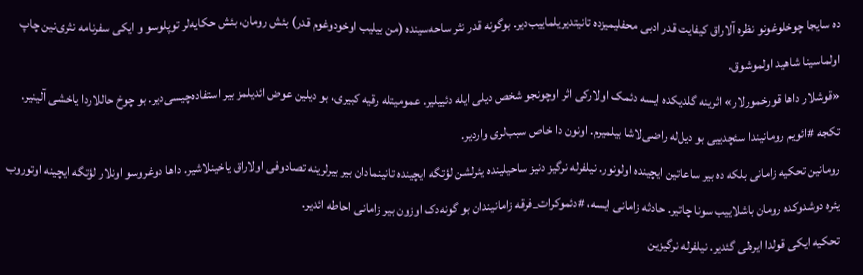ده سایجا چوخلوغونو نظره آلاراق کیفایت قدر ادبی محفلیمیزده تانیتدیریلماییب‌دیر. بوگونه قدر نثر ساحه‌سینده (من بیلیب اوخودوغوم قدر) بئش رومان، بئش حکایه‌لر توپلوسو و ایکی سفرنامه نثری‌نین چاپ اولماسینا شاهید اولموشوق.
«قوشلار داها قورخمورلار» اثرینه گلدیکده ایسه دئمک اولارکی اثر اوچونجو شخص دیلی ایله دئییلیر. عمومیتله رقیه کبیری، بو دیلین عوض ائدیلمز بیر استفاده‌چیسی‌دیر. بو چوخ حاللاردا یاخشی آلینیر. تکجه #ائویم رومانیندا سئچدییی بو دیل‌له راضی‌لاشا بیلمیرم. اونون دا خاص سبب‌لری واردیر.
رومانین تحکیه زامانی بلکه ده بیر ساعاتین ایچینده اولونور. نیلفرله نرگیز دنیز ساحیلینده یئرلشن لؤتگه‌ ایچینده تانینمادان بیر بیرلرینه تصادوفی اولاراق یاخینلاشیر. داها دوغروسو اونلار لؤتگه ایچینه اوتوروب یئره دوشدوکده رومان باشلاییب سونا چاتیر. حادثه زامانی ایسه، #دئموکرات_فرقه زامانیندان بو گونه‌دک اوزون بیر زامانی احاطه ائدیر.
تحکیه ایکی قولدا ایره‌لی گئدیر. نیلفرله نرگیزین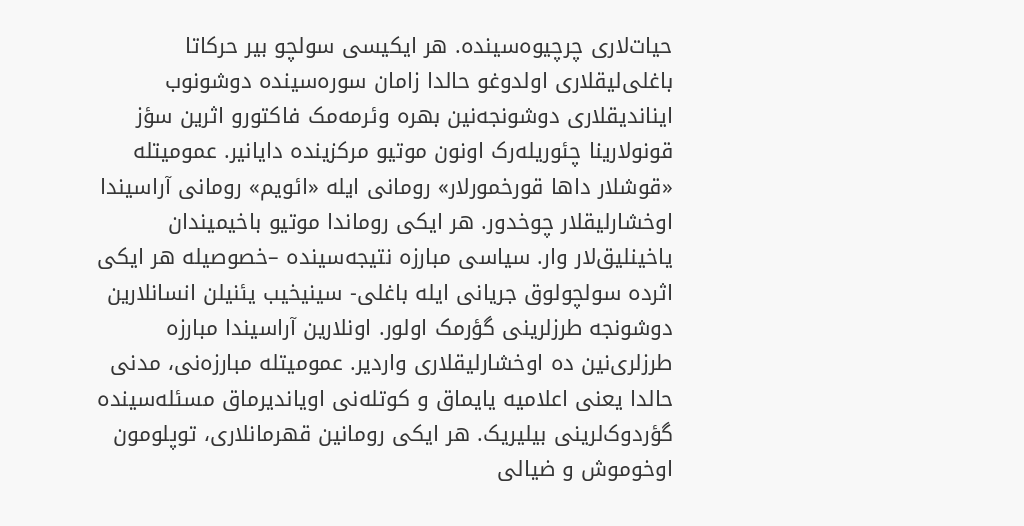حیات‌لاری چرچیوه‌سینده. هر ایکیسی سولچو بیر حرکاتا باغلی‌لیقلاری اولدوغو حالدا زامان سوره‌سینده دوشونوب ایناندیقلاری دوشونجه‌نین بهره وئرمه‌مک فاکتورو اثرین سؤز قونولارینا چئوریله‌رک اونون موتیو مرکزینده دایانیر. عمومیتله «قوشلار داها قورخمورلار» رومانی ایله «ائویم» رومانی آراسیندا اوخشارلیقلار چوخدور. هر ایکی روماندا موتیو باخیمیندان یاخینلیق‌لار وار. سیاسی مبارزه نتیجه‌سینده –خصوصیله هر ایکی اثرده سولچولوق جریانی ایله باغلی- سینیخیب یئنیلن انسانلارین دوشونجه طرزلرینی گؤرمک اولور. اونلارین آراسیندا مبارزه طرزلری‌نین ده اوخشارلیقلاری واردیر. عمومیتله مبارزه‌نی، مدنی حالدا یعنی اعلامیه یایماق و کوتله‌نی اویاندیرماق مسئله‌سینده گؤردوک‌لرینی بیلیریک. هر ایکی رومانین قهرمانلاری، توپلومون اوخوموش و ضیالی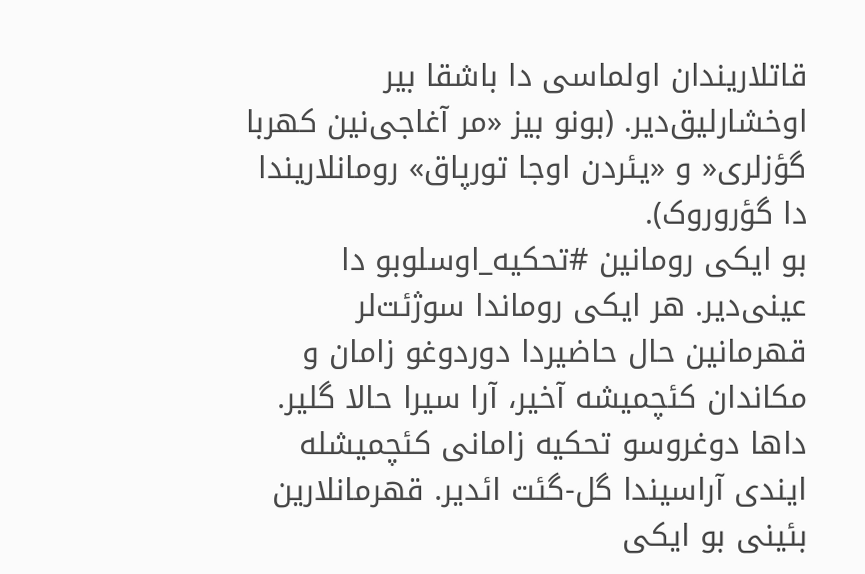قاتلاریندان اولماسی دا باشقا بیر اوخشارلیق‌دیر. (بونو بیز «مر آغاجی‌نین کهربا گؤزلری« و «یئردن اوجا تورپاق» رومانلاریندا دا گؤروروک).
بو ایکی رومانین #تحکیه_اوسلوبو دا عینی‌دیر. هر ایکی روماندا سوژئت‌لر قهرمانین حال حاضیردا دوردوغو زامان و مکاندان کئچمیشه آخیر، آرا سیرا حالا گلیر. داها دوغروسو تحکیه زامانی کئچمیشله ایندی آراسیندا گل‌-گئت ائدیر. قهرمانلارین بئینی بو ایکی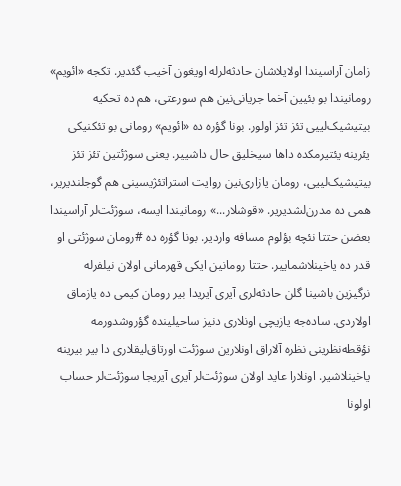زامان آراسیندا اولایلاشان حادثه‌لرله اویغون آخیب گئدیر. تکجه «ائویم» رومانیندا بو بئیین آخما جریانی‌نین هم سورعتی، هم ده تحکیه بیتیشیک‌لییی تئز تئز اولور. بونا گؤره ده «ائویم» رومانی بو تئکنیکی یئرینه یئتیرمکده داها سیخلیق حال داشییر. یعنی سوژئتین تئز تئز بیتیشیک‌لییی، رومان یازاری‌نین روایت استراتئژیسینی هم گوجلندیریر، همی ده مدرن‌لشدیریر. «قوشلار...» رومانیندا ایسه، سوژئت‌لر آراسیندا بعضن حتتا نئچه بؤلوم مسافه واردیر. بونا گؤره ده #رومان سوژئتی او قدر ده یاخینلاشماییر. حتتا رومانین ایکی قهرمانی اولان نیلفرله نرگیزین باشینا گلن حادثه‌لری آیری آیریدا بیر رومان کیمی ده یازماق اولاردی. ساده‌جه یازیچی اونلاری دنیز ساحیلینده گؤروشدورمه نؤقطه‌نظرینی نظره آلاراق اونلارین سوژئت اورتاق‌لیقلاری دا بیر بیرینه یاخینلاشیر. اونلارا عاید اولان سوژئت‌لر آیری آیریجا سوژئت‌لر حساب اولونا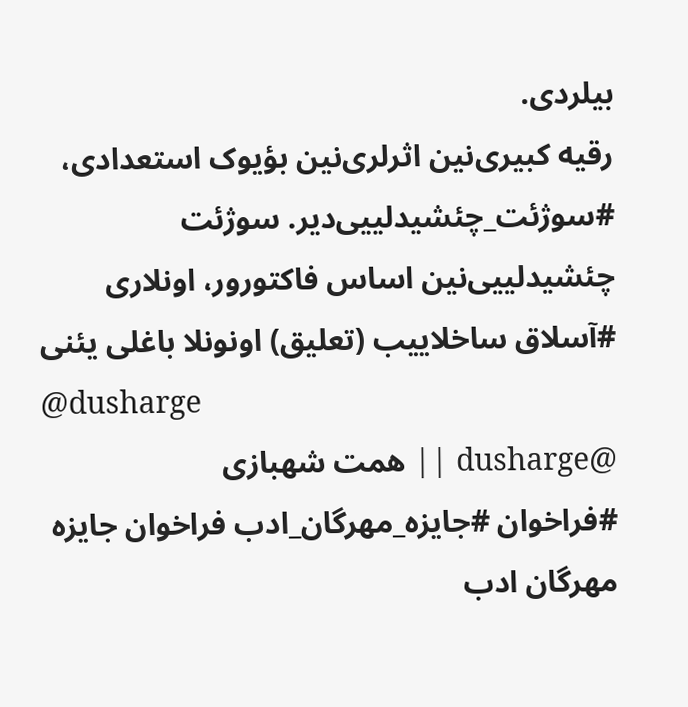بیلردی.
رقیه کبیری‌نین اثرلری‌نین بؤیوک استعدادی، #سوژئت_چئشیدلییی‌دیر. سوژئت چئشیدلییی‌نین اساس فاکتورور، اونلاری #آسلاق ساخلاییب (تعلیق) اونونلا باغلی یئنی
@dusharge
@dusharge || همت شهبازی
#فراخوان #جایزه_مهرگان_ادب فراخوان جایزه مهرگان ادب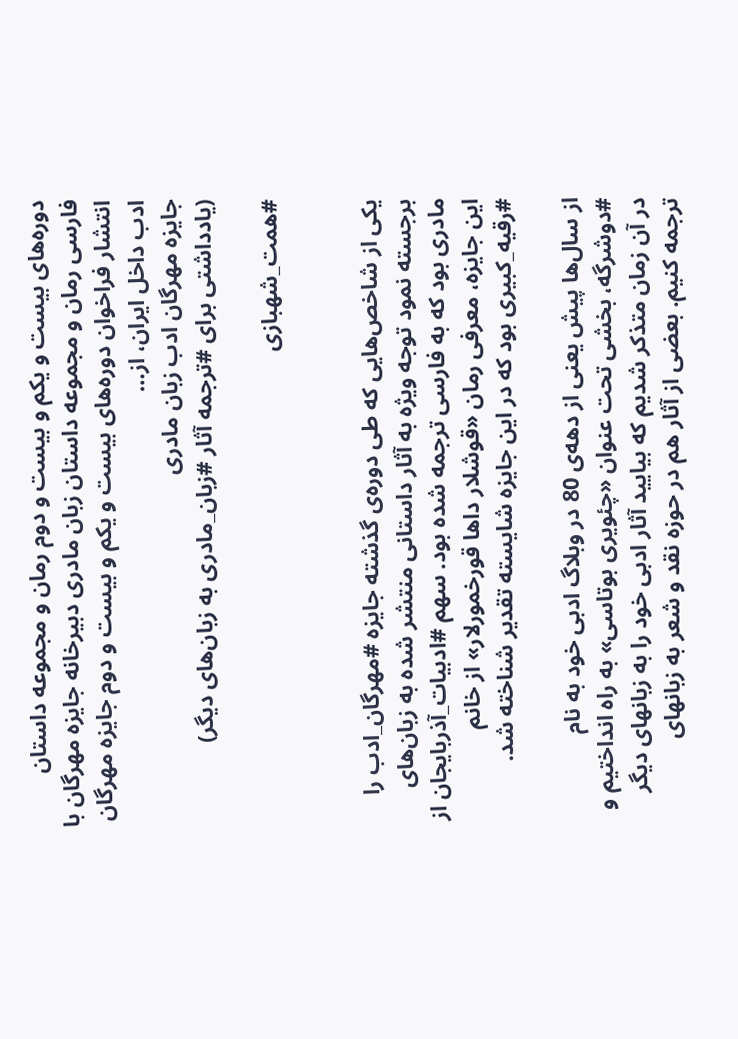دوره‌های بیست و یکم و بیست و دوم رمان و مجموعه داستان فارسی رمان و مجموعه داستان زبان مادری دبیرخانه جایزه مهرگان با انتشار فراخوان دوره‌های بیست و یکم و بیست و دوم جایزه مهرگان ادب داخل ایران، از…
جایزه مهرگان ادب زبان مادری
(یادداشتی برای #ترجمه آثار #زبان_مادری به زبان‌های دیگر)

#همت_شهبازی


یکی از شاخص‌هایی که طی دوره‌ی گذشته جایزه #مهرگان_ادب را برجسته نمود توجه ویژه به آثار داستانی منتشر شده به زبان‌های مادری بود که به فارسی ترجمه شده بود. سهم #ادبیات_آذربایجان از این جایزه، معرفی رمان «قوشلار داها قورخمورلار» از خانم #رقیه_کبیری بود که در این جایزه شایسته تقدیر شناخته شد.

از سال‌ها پیش یعنی از دهه‌ی 80 در وبلاگ ادبی خود به نام #دوشرگه، بخشی تحت عنوان «چئویری بوتاسی» به راه انداختیم و در آن زمان متذکر شدیم که بیایید آثار ادبی خود را به زبانهای دیگر ترجمه کنیم. بعضی از آثار هم در حوزه نقد و شعر به زبانهای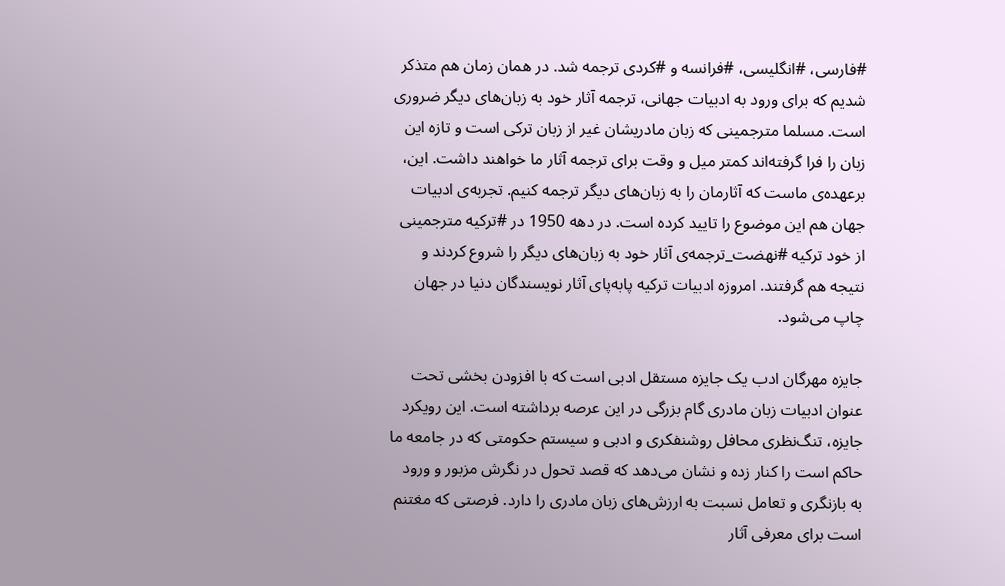#فارسی، #انگلیسی، #فرانسه و #کردی ترجمه شد. در همان زمان هم متذکر شدیم که برای ورود به ادبیات جهانی، ترجمه آثار خود به زبان‌های دیگر ضروری است. مسلما مترجمینی که زبان مادریشان غیر از زبان ترکی است و تازه این زبان را فرا گرفته‌اند کمتر میل و وقت برای ترجمه آثار ما خواهند داشت. این، برعهده‌ی ماست که آثارمان را به زبان‌های دیگر ترجمه کنیم. تجربه‌ی ادبیات جهان هم این موضوع را تایید کرده است. در دهه 1950 در #ترکیه مترجمینی از خود ترکیه #نهضت_ترجمه‌ی آثار خود به زبان‌های دیگر را شروع کردند و نتیجه هم گرفتند. امروزه ادبیات ترکیه پابه‌پای آثار نویسندگان دنیا در جهان چاپ می‌شود.

جایزه مهرگان ادب یک جایزه مستقل ادبی است که با افزودن بخشی تحت عنوان ادبیات زبان مادری گام بزرگی در این عرصه برداشته است. این رویکرد جایزه، تنگ‌نظری محافل روشنفکری و ادبی و سیستم حکومتی که در جامعه ما حاکم است را کنار زده و نشان می‌دهد که قصد تحول در نگرش مزبور و ورود به بازنگری و تعامل نسبت به ارزش‌های زبان مادری را دارد. فرصتی که مغتنم است برای معرفی آثار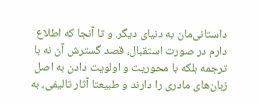داستانی‌مان به دنیای دیگر. و تا آنجا که اطلاع دارم در صورت استقبال، قصد گسترش آن نه با ترجمه بلکه با محوریت و اولویت دادن به اصل زبان‌های مادری را دارند و طبیعتا آثار تالیفی، به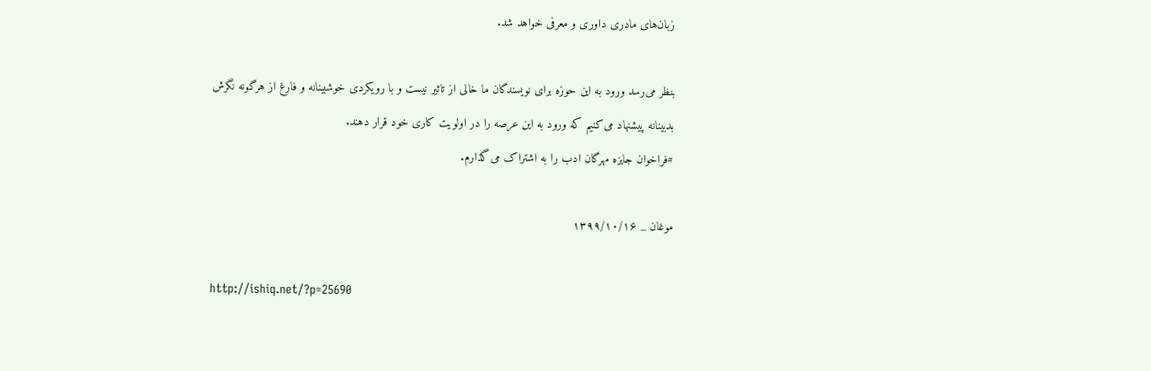زبان‌های مادری داوری و معرفی خواهد شد.

بنظر می‌رسد ورود به این حوزه برای نویسندگان ما خالی از تاثیر نیست و با رویکردی خوشبینانه و فارغ از هرگونه نگرش بدبینانه پیشنهاد می‌کنیم که ورود به این عرصه را در اولویت کاری خود قرار دهند.
#فراخوان جایزه مهرگان ادب را به اشتراک می‌گذارم.

موغان _ ۱۳۹۹/۱۰/۱۶

http://ishiq.net/?p=25690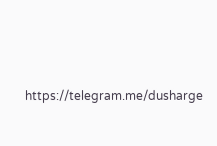https://telegram.me/dusharge